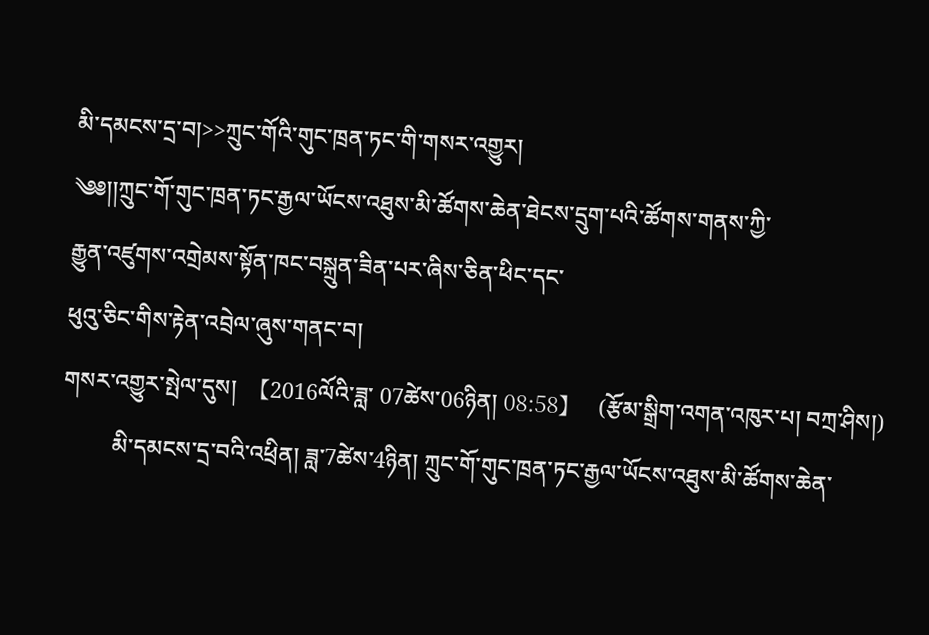མི་དམངས་དྲ་བ།>>ཀྲུང་གོའི་གུང་ཁྲན་ཏང་གི་གསར་འགྱུར།
༄༅།།ཀྲུང་གོ་གུང་ཁྲན་ཏང་རྒྱལ་ཡོངས་འཐུས་མི་ཚོགས་ཆེན་ཐེངས་དྲུག་པའི་ཚོགས་གནས་ཀྱི་
རྒྱུན་འཛུགས་འགྲེམས་སྟོན་ཁང་བསྐྲུན་ཟིན་པར་ཞིས་ཅིན་ཕིང་དང་
ཕུའུ་ཅིང་གིས་རྟེན་འབྲེལ་ཞུས་གནང་བ།
གསར་འགྱུར་སྤེལ་དུས།  【2016ལོའི་ཟླ་ 07ཚེས་06ཉིན། 08:58】   (རྩོམ་སྒྲིག་འགན་འཁུར་པ། བཀྲ་ཤིས།)
         མི་དམངས་དྲ་བའི་འཕྲིན། ཟླ་7ཚེས་4ཉིན། ཀྲུང་གོ་གུང་ཁྲན་ཏང་རྒྱལ་ཡོངས་འཐུས་མི་ཚོགས་ཆེན་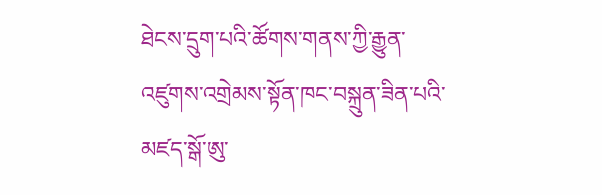ཐེངས་དྲུག་པའི་ཚོགས་གནས་ཀྱི་རྒྱུན་འཛུགས་འགྲེམས་སྟོན་ཁང་བསྐྲུན་ཟིན་པའི་མཛད་སྒོ་ཨུ་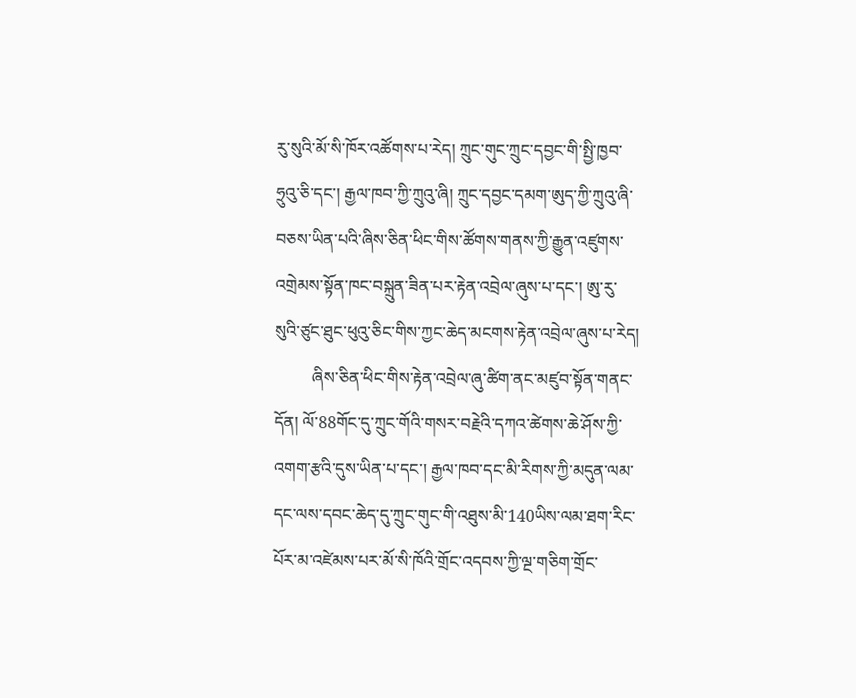རུ་སུའི་མོ་སི་ཁོར་འཚོགས་པ་རེད། ཀྲུང་གུང་ཀྲུང་དབྱང་གི་སྤྱི་ཁྱབ་ཧྲུའུ་ཅི་དང་། རྒྱལ་ཁབ་ཀྱི་ཀྲུའུ་ཞི། ཀྲུང་དབྱང་དམག་ཨུད་ཀྱི་ཀྲུའུ་ཞི་བཅས་ཡིན་པའི་ཞིས་ཅིན་ཕིང་གིས་ཚོགས་གནས་ཀྱི་རྒྱུན་འཛུགས་འགྲེམས་སྟོན་ཁང་བསྐྲུན་ཟིན་པར་རྟེན་འབྲེལ་ཞུས་པ་དང་། ཨུ་རུ་སུའི་ཙུང་ཐུང་ཕུའུ་ཅིང་གིས་ཀྱང་ཆེད་མངགས་རྟེན་འབྲེལ་ཞུས་པ་རེད།
         ཞིས་ཅིན་ཕིང་གིས་རྟེན་འབྲེལ་ཞུ་ཚིག་ནང་མཛུབ་སྟོན་གནང་དོན། ལོ་88གོང་དུ་ཀྲུང་གོའི་གསར་བརྗེའི་དཀའ་ཚེགས་ཆེ་ཤོས་ཀྱི་འགག་རྩའི་དུས་ཡིན་པ་དང་། རྒྱལ་ཁབ་དང་མི་རིགས་ཀྱི་མདུན་ལམ་དང་ལས་དབང་ཆེད་དུ་ཀྲུང་གུང་གི་འཐུས་མི་140ཡིས་ལམ་ཐག་རིང་པོར་མ་འཛེམས་པར་མོ་སི་ཁོའི་གྲོང་འདབས་ཀྱི་ལྔ་གཅིག་གྲོང་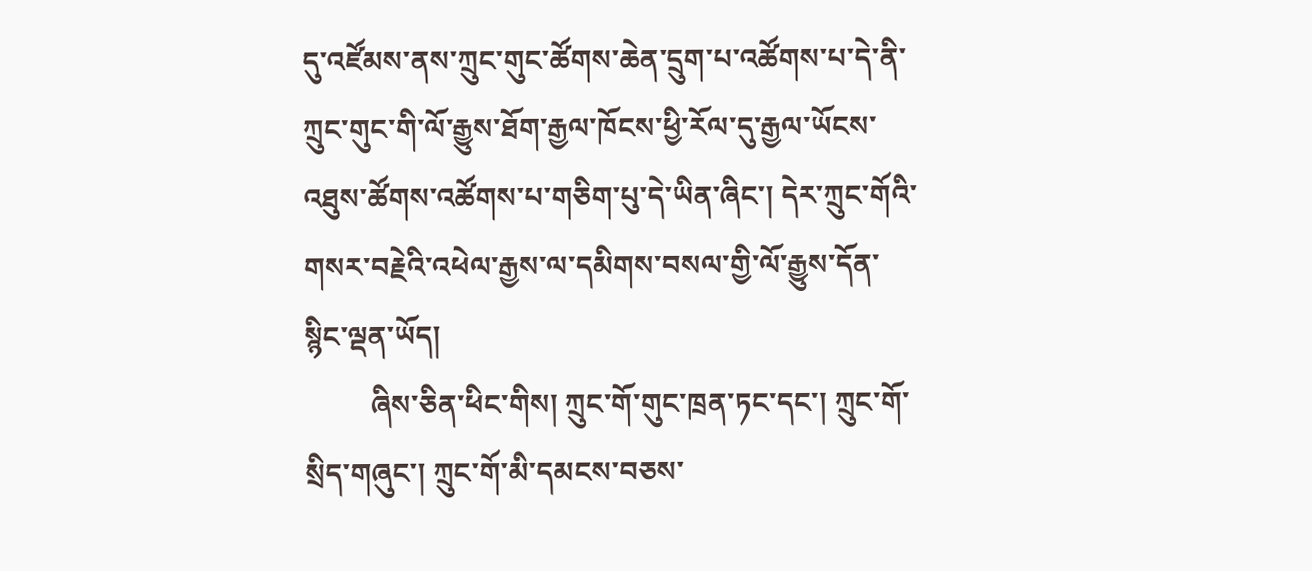དུ་འཛོམས་ནས་ཀྲུང་གུང་ཚོགས་ཆེན་དྲུག་པ་འཚོགས་པ་དེ་ནི་ཀྲུང་གུང་གི་ལོ་རྒྱུས་ཐོག་རྒྱལ་ཁོངས་ཕྱི་རོལ་དུ་རྒྱལ་ཡོངས་འཐུས་ཚོགས་འཚོགས་པ་གཅིག་པུ་དེ་ཡིན་ཞིང་། དེར་ཀྲུང་གོའི་གསར་བརྗེའི་འཕེལ་རྒྱས་ལ་དམིགས་བསལ་གྱི་ལོ་རྒྱུས་དོན་སྙིང་ལྡན་ཡོད།
         ཞིས་ཅིན་ཕིང་གིས། ཀྲུང་གོ་གུང་ཁྲན་ཏང་དང་། ཀྲུང་གོ་སྲིད་གཞུང་། ཀྲུང་གོ་མི་དམངས་བཅས་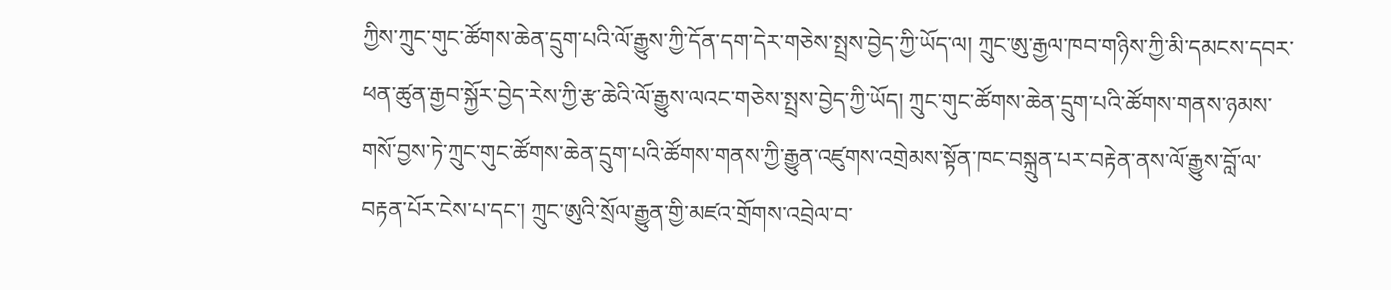ཀྱིས་ཀྲུང་གུང་ཚོགས་ཆེན་དྲུག་པའི་ལོ་རྒྱུས་ཀྱི་དོན་དག་དེར་གཅེས་སྤྲས་བྱེད་ཀྱི་ཡོད་ལ། ཀྲུང་ཨུ་རྒྱལ་ཁབ་གཉིས་ཀྱི་མི་དམངས་དབར་ཕན་ཚུན་རྒྱབ་སྐྱོར་བྱེད་རེས་ཀྱི་རྩ་ཆེའི་ལོ་རྒྱུས་ལའང་གཅེས་སྤྲས་བྱེད་ཀྱི་ཡོད། ཀྲུང་གུང་ཚོགས་ཆེན་དྲུག་པའི་ཚོགས་གནས་ཉམས་གསོ་བྱས་ཏེ་ཀྲུང་གུང་ཚོགས་ཆེན་དྲུག་པའི་ཚོགས་གནས་ཀྱི་རྒྱུན་འཛུགས་འགྲེམས་སྟོན་ཁང་བསྐྲུན་པར་བརྟེན་ནས་ལོ་རྒྱུས་བློ་ལ་བརྟན་པོར་ངེས་པ་དང་། ཀྲུང་ཨུའི་སྲོལ་རྒྱུན་གྱི་མཛའ་གྲོགས་འབྲེལ་བ་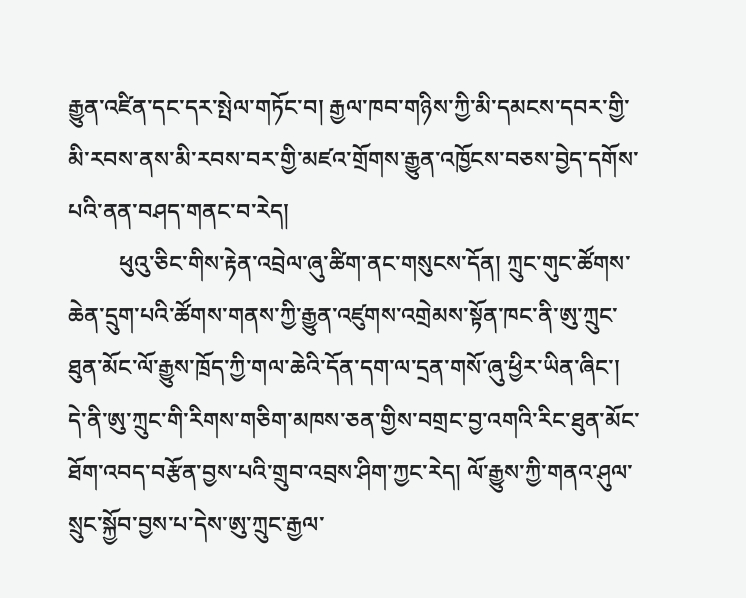རྒྱུན་འཛིན་དང་དར་སྤེལ་གཏོང་བ། རྒྱལ་ཁབ་གཉིས་ཀྱི་མི་དམངས་དབར་གྱི་མི་རབས་ནས་མི་རབས་བར་གྱི་མཛའ་གྲོགས་རྒྱུན་འཁྱོངས་བཅས་བྱེད་དགོས་པའི་ནན་བཤད་གནང་བ་རེད།
         ཕུའུ་ཅིང་གིས་རྟེན་འབྲེལ་ཞུ་ཚིག་ནང་གསུངས་དོན། ཀྲུང་གུང་ཚོགས་ཆེན་དྲུག་པའི་ཚོགས་གནས་ཀྱི་རྒྱུན་འཛུགས་འགྲེམས་སྟོན་ཁང་ནི་ཨུ་ཀྲུང་ཐུན་མོང་ལོ་རྒྱུས་ཁྲོད་ཀྱི་གལ་ཆེའི་དོན་དག་ལ་དྲན་གསོ་ཞུ་ཕྱིར་ཡིན་ཞིང་། དེ་ནི་ཨུ་ཀྲུང་གི་རིགས་གཅིག་མཁས་ཅན་གྱིས་བགྲང་བྱ་འགའི་རིང་ཐུན་མོང་ཐོག་འབད་བརྩོན་བྱས་པའི་གྲུབ་འབྲས་ཤིག་ཀྱང་རེད། ལོ་རྒྱུས་ཀྱི་གནའ་ཤུལ་སྲུང་སྐྱོབ་བྱས་པ་དེས་ཨུ་ཀྲུང་རྒྱལ་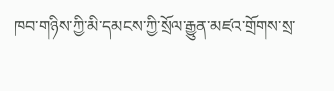ཁབ་གཉིས་ཀྱི་མི་དམངས་ཀྱི་སྲོལ་རྒྱུན་མཛའ་གྲོགས་སྲ་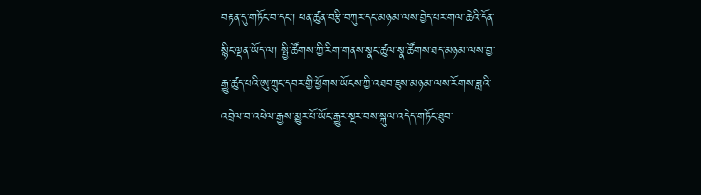བརྟན་དུ་གཏོང་བ་དང་། ཕན་ཚུན་བརྩི་བཀུར་དང་མཉམ་ལས་བྱེད་པར་གལ་ཆེའི་དོན་སྙིང་ལྡན་ཡོད་ལ། སྤྱི་ཚོགས་ཀྱི་རིག་གནས་སྣང་ཚུལ་སྣ་ཚོགས་ཐད་མཉམ་ལས་བྱ་རྒྱུ་ཚུད་པའི་ཨུ་ཀྲུང་དབར་གྱི་ཕྱོགས་ཡོངས་ཀྱི་འཐབ་ཇུས་མཉམ་ལས་རོགས་ཟླའི་འབྲེལ་བ་འཕེལ་རྒྱས་མྱུར་པོ་ཡོང་རྒྱུར་སྔར་བས་སྐུལ་འདེད་གཏོང་ཐུབ་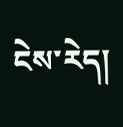ངེས་རེད།